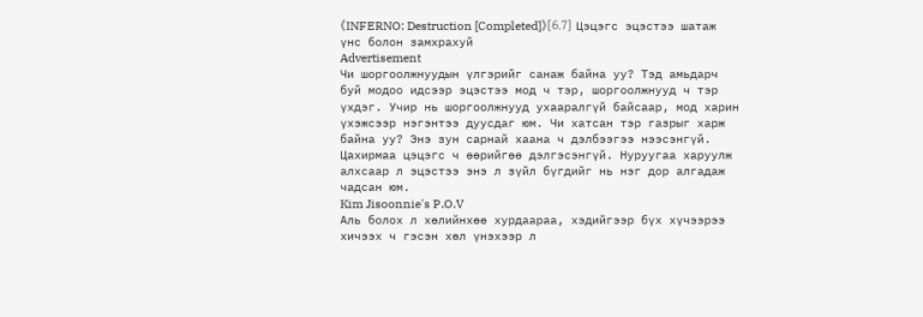《INFERNO: Destruction [Completed]》[6.7] Цэцэгс эцэстээ шатаж үнс болон замхрахуй
Advertisement
Чи шоргоолжнуудын үлгэрийг санаж байна уу? Тэд амьдарч буй модоо идсээр эцэстээ мод ч тэр, шоргоолжнууд ч тэр үхдэг. Учир нь шоргоолжнууд ухааралгүй байсаар, мод харин үхэжсээр нэгэнтээ дуусдаг юм. Чи хатсан тэр газрыг харж байна уу? Энэ зун сарнай хаана ч дэлбээгээ нээcэнгүй. Цахирмаа цэцэгс ч өөрийгөө дэлгэсэнгүй. Нуруугаа харуулж алхсаар л эцэстээ энэ л зүйл бүгдийг нь нэг дор алгадаж чадсан юм.
Kim Jisoonnie's P.O.V
Аль болох л хөлийнхөө хурдаараа, хэдийгээр бүх хүчээрээ хичээх ч гэсэн хөл үнэхээр л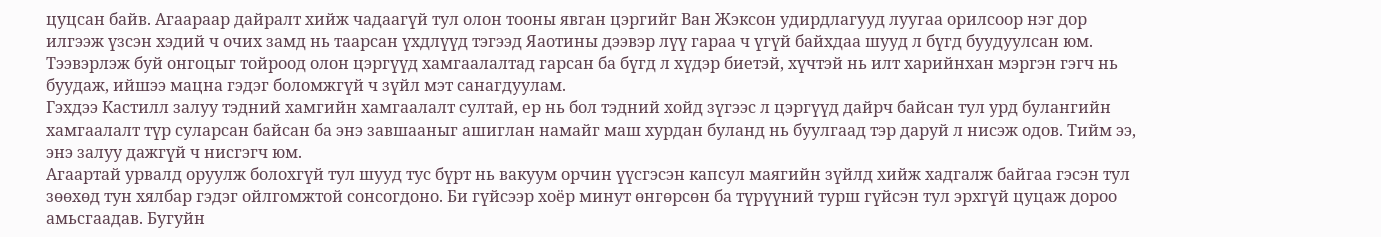цуцсан байв. Агаараар дайралт хийж чадаагүй тул олон тооны явган цэргийг Ван Жэксон удирдлагууд луугаа орилсоор нэг дор илгээж үзсэн хэдий ч очих замд нь таарсан үхдлүүд тэгээд Яаотины дээвэр лүү гараа ч үгүй байхдаа шууд л бүгд буудуулсан юм. Тээвэрлэж буй онгоцыг тойроод олон цэргүүд хамгаалалтад гарсан ба бүгд л хүдэр биетэй, хүчтэй нь илт харийнхан мэргэн гэгч нь буудаж, ийшээ мацна гэдэг боломжгүй ч зүйл мэт санагдуулам.
Гэхдээ Кастилл залуу тэдний хамгийн хамгаалалт султай, ер нь бол тэдний хойд зүгээс л цэргүүд дайрч байсан тул урд булангийн хамгаалалт түр суларсан байсан ба энэ завшааныг ашиглан намайг маш хурдан буланд нь буулгаад тэр даруй л нисэж одов. Тийм ээ, энэ залуу дажгүй ч нисгэгч юм.
Агаартай урвалд оруулж болохгүй тул шууд тус бүрт нь вакуум орчин үүсгэсэн капсул маягийн зүйлд хийж хадгалж байгаа гэсэн тул зөөхөд тун хялбар гэдэг ойлгомжтой сонсогдоно. Би гүйсээр хоёр минут өнгөрсөн ба түрүүний турш гүйсэн тул эрхгүй цуцаж дороо амьсгаадав. Бугуйн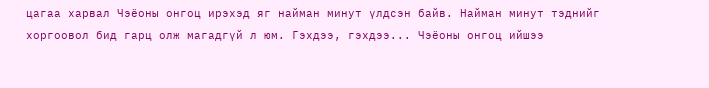цагаа харвал Чэёоны онгоц ирэхэд яг найман минут үлдсэн байв. Найман минут тэднийг хоргоовол бид гарц олж магадгүй л юм. Гэхдээ, гэхдээ... Чэёоны онгоц ийшээ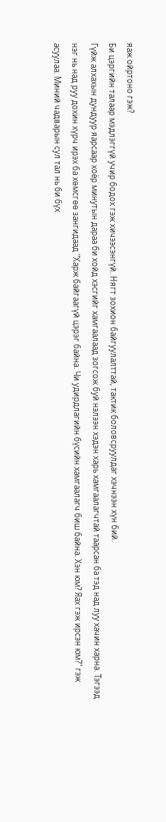яаж ойртоно гэж?
Би цэргийн талаар мэдлэггүй учир бодох гэж хичээсэнгүй. Нягт зохион байгуулалттай, тактик боловсруулдаг хэчнээн хүн бий.
Гүйж алхахын дундуур яарсаар хоёр минутын дараа би хойд хэсгийг хамгаалаад зогсож буй нэлээн хэдэн харь хамгаалагчтай таарсан ба тэд над луу хачин харна. Тэгээд нэг нь над руу дохин хүрч ирэх ба хөмсгөө зангидаад "Харж байгаагүй цэрэг байна. Чи удирдлагийн бүсийн хамгаалагч биш байна. Хэн юм? Яах гэж ирсэн юм?" гэж асуулаа. Миний чадварын сул тал нь би бүх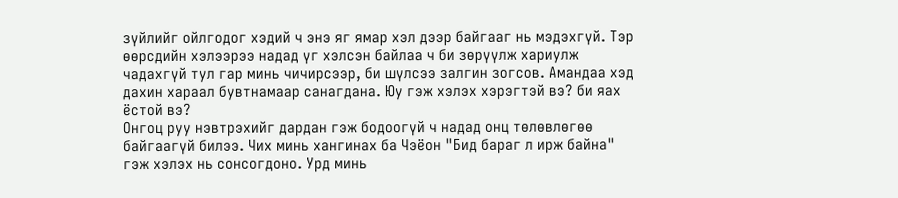зүйлийг ойлгодог хэдий ч энэ яг ямар хэл дээр байгааг нь мэдэхгүй. Тэр өөрсдийн хэлээрээ надад үг хэлсэн байлаа ч би зөрүүлж хариулж чадахгүй тул гар минь чичирсээр, би шүлсээ залгин зогсов. Амандаа хэд дахин хараал бувтнамаар санагдана. Юу гэж хэлэх хэрэгтэй вэ? би яах ёстой вэ?
Онгоц руу нэвтрэхийг дардан гэж бодоогүй ч надад онц төлөвлөгөө байгаагүй билээ. Чих минь хангинах ба Чэёон "Бид бараг л ирж байна" гэж хэлэх нь сонсогдоно. Урд минь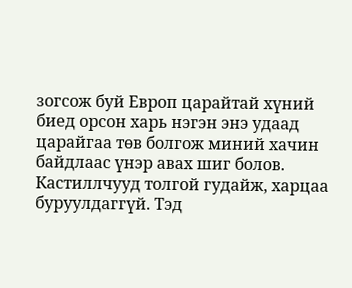зогсож буй Европ царайтай хүний биед орсон харь нэгэн энэ удаад царайгаа төв болгож миний хачин байдлаас үнэр авах шиг болов. Кастиллчууд толгой гудайж, харцаа буруулдаггүй. Тэд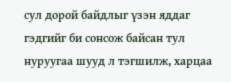сул дорой байдлыг үзэн яддаг гэдгийг би сонсож байсан тул нуруугаа шууд л тэгшилж, харцаа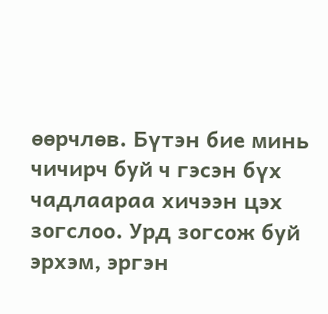өөрчлөв. Бүтэн бие минь чичирч буй ч гэсэн бүх чадлаараа хичээн цэх зогслоо. Урд зогсож буй эрхэм, эргэн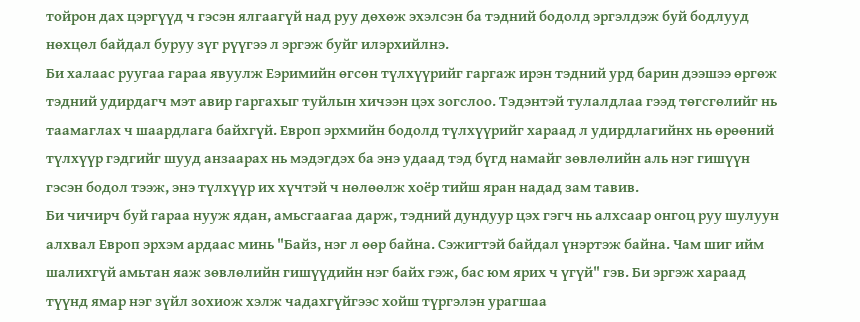тойрон дах цэргүүд ч гэсэн ялгаагүй над руу дөхөж эхэлсэн ба тэдний бодолд эргэлдэж буй бодлууд нөхцөл байдал буруу зүг рүүгээ л эргэж буйг илэрхийлнэ.
Би халаас руугаа гараа явуулж Еэримийн өгсөн түлхүүрийг гаргаж ирэн тэдний урд барин дээшээ өргөж тэдний удирдагч мэт авир гаргахыг туйлын хичээн цэх зогслоо. Тэдэнтэй тулалдлаа гээд төгсгөлийг нь таамаглах ч шаардлага байхгүй. Европ эрхмийн бодолд түлхүүрийг хараад л удирдлагийнх нь өрөөний түлхүүр гэдгийг шууд анзаарах нь мэдэгдэх ба энэ удаад тэд бүгд намайг зөвлөлийн аль нэг гишүүн гэсэн бодол тээж, энэ түлхүүр их хүчтэй ч нөлөөлж хоёр тийш яран надад зам тавив.
Би чичирч буй гараа нууж ядан, амьсгаагаа дарж, тэдний дундуур цэх гэгч нь алхсаар онгоц руу шулуун алхвал Европ эрхэм ардаас минь "Байз, нэг л өөр байна. Сэжигтэй байдал үнэртэж байна. Чам шиг ийм шалихгүй амьтан яаж зөвлөлийн гишүүдийн нэг байх гэж, бас юм ярих ч үгүй" гэв. Би эргэж хараад түүнд ямар нэг зүйл зохиож хэлж чадахгүйгээс хойш түргэлэн урагшаа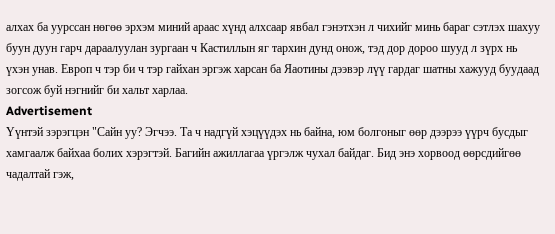алхах ба уурссан нөгөө эрхэм миний араас хүнд алхсаар явбал гэнэтхэн л чихийг минь бараг сэтлэх шахуу буун дуун гарч дараалуулан зургаан ч Кастиллын яг тархин дунд онож, тэд дор дороо шууд л зүрх нь үхэн унав. Европ ч тэр би ч тэр гайхан эргэж харсан ба Яаотины дээвэр лүү гардаг шатны хажууд буудаад зогсож буй нэгнийг би хальт харлаа.
Advertisement
Үүнтэй зэрэгцэн "Сайн уу? Эгчээ. Та ч надгүй хэцүүдэх нь байна, юм болгоныг өөр дээрээ үүрч бусдыг хамгаалж байхаа болих хэрэгтэй. Багийн ажиллагаа үргэлж чухал байдаг. Бид энэ хорвоод өөрсдийгөө чадалтай гэж,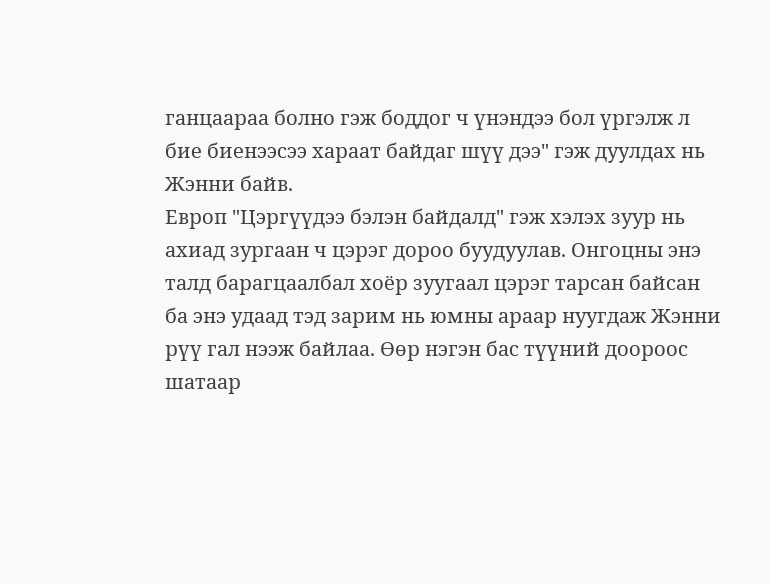ганцаараа болно гэж боддог ч үнэндээ бол үргэлж л бие биенээсээ хараат байдаг шүү дээ" гэж дуулдах нь Жэнни байв.
Европ "Цэргүүдээ бэлэн байдалд" гэж хэлэх зуур нь ахиад зургаан ч цэрэг дороо буудуулав. Онгоцны энэ талд барагцаалбал хоёр зуугаал цэрэг тарсан байсан ба энэ удаад тэд зарим нь юмны араар нуугдаж Жэнни рүү гал нээж байлаа. Өөр нэгэн бас түүний доороос шатаар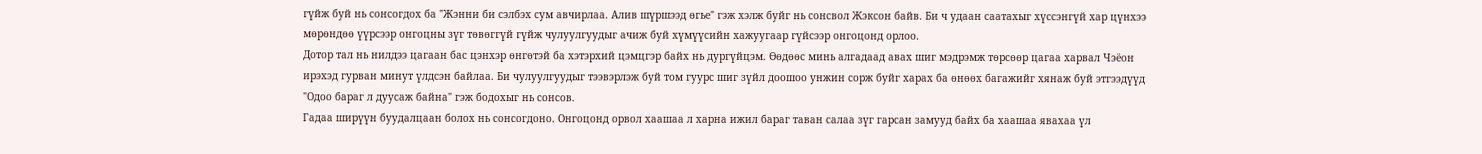гүйж буй нь сонсогдох ба "Жэнни би сэлбэх сум авчирлаа. Алив шүршээд өгье" гэж хэлж буйг нь сонсвол Жэксон байв. Би ч удаан саатахыг хүссэнгүй хар цүнхээ мөрөндөө үүрсээр онгоцны зүг төвөггүй гүйж чулуулгуудыг ачиж буй хүмүүсийн хажуугаар гүйсээр онгоцонд орлоо.
Дотор тал нь нилдээ цагаан бас цэнхэр өнгөтэй ба хэтэрхий цэмцгэр байх нь дургүйцэм. Өөдөөс минь алгадаад авах шиг мэдрэмж төрсөөр цагаа харвал Чэёон ирэхэд гурван минут үлдсэн байлаа. Би чулуулгуудыг тээвэрлэж буй том гуурс шиг зүйл доошоо унжин сорж буйг харах ба өнөөх багажийг хянаж буй этгээдүүд "Одоо бараг л дуусаж байна" гэж бодохыг нь сонсов.
Гадаа ширүүн буудалцаан болох нь сонсогдоно. Онгоцонд орвол хаашаа л харна ижил бараг таван салаа зүг гарсан замууд байх ба хаашаа явахаа үл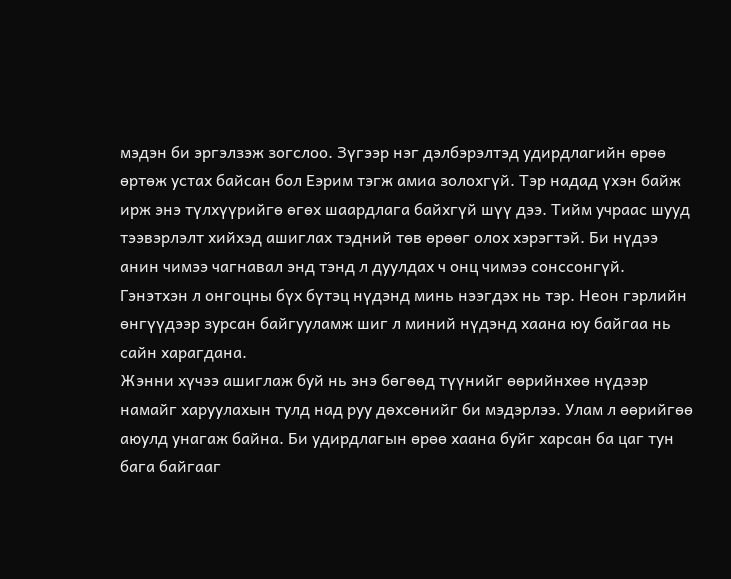мэдэн би эргэлзэж зогслоо. Зүгээр нэг дэлбэрэлтэд удирдлагийн өрөө өртөж устах байсан бол Еэрим тэгж амиа золохгүй. Тэр надад үхэн байж ирж энэ түлхүүрийгө өгөх шаардлага байхгүй шүү дээ. Тийм учраас шууд тээвэрлэлт хийхэд ашиглах тэдний төв өрөөг олох хэрэгтэй. Би нүдээ анин чимээ чагнавал энд тэнд л дуулдах ч онц чимээ сонссонгүй.
Гэнэтхэн л онгоцны бүх бүтэц нүдэнд минь нээгдэх нь тэр. Неон гэрлийн өнгүүдээр зурсан байгууламж шиг л миний нүдэнд хаана юу байгаа нь сайн харагдана.
Жэнни хүчээ ашиглаж буй нь энэ бөгөөд түүнийг өөрийнхөө нүдээр намайг харуулахын тулд над руу дөхсөнийг би мэдэрлээ. Улам л өөрийгөө аюулд унагаж байна. Би удирдлагын өрөө хаана буйг харсан ба цаг тун бага байгааг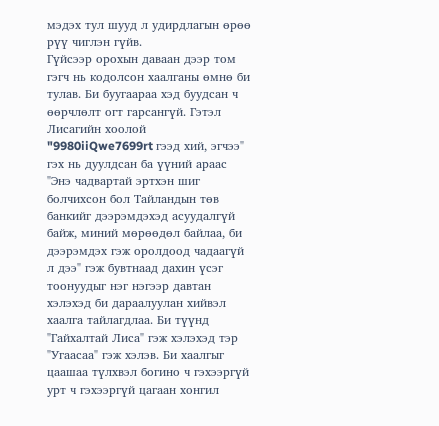мэдэх тул шууд л удирдлагын өрөө рүү чиглэн гүйв.
Гүйсээр орохын даваан дээр том гэгч нь кодолсон хаалганы өмнө би тулав. Би буугаараа хэд буудсан ч өөрчлөлт огт гарсангүй. Гэтэл Лисагийн хоолой "9980iiQwe7699rt гээд хий, эгчээ" гэх нь дуулдсан ба үүний араас "Энэ чадвартай эртхэн шиг болчихсон бол Тайландын төв банкийг дээрэмдэхэд асуудалгүй байж, миний мөрөөдөл байлаа, би дээрэмдэх гэж оролдоод чадаагүй л дээ" гэж бувтнаад дахин үсэг тоонуудыг нэг нэгээр давтан хэлэхэд би дараалуулан хийвэл хаалга тайлагдлаа. Би түүнд "Гайхалтай Лиса" гэж хэлэхэд тэр "Угаасаа" гэж хэлэв. Би хаалгыг цаашаа түлхвэл богино ч гэхээргүй урт ч гэхээргүй цагаан хонгил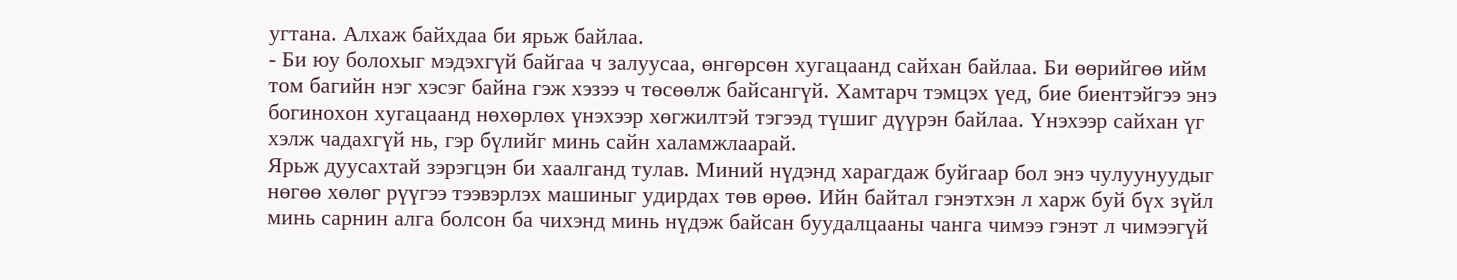угтана. Алхаж байхдаа би ярьж байлаа.
- Би юу болохыг мэдэхгүй байгаа ч залуусаа, өнгөрсөн хугацаанд сайхан байлаа. Би өөрийгөө ийм том багийн нэг хэсэг байна гэж хэзээ ч төсөөлж байсангүй. Хамтарч тэмцэх үед, бие биентэйгээ энэ богинохон хугацаанд нөхөрлөх үнэхээр хөгжилтэй тэгээд түшиг дүүрэн байлаа. Үнэхээр сайхан үг хэлж чадахгүй нь, гэр бүлийг минь сайн халамжлаарай.
Ярьж дуусахтай зэрэгцэн би хаалганд тулав. Миний нүдэнд харагдаж буйгаар бол энэ чулуунуудыг нөгөө хөлөг рүүгээ тээвэрлэх машиныг удирдах төв өрөө. Ийн байтал гэнэтхэн л харж буй бүх зүйл минь сарнин алга болсон ба чихэнд минь нүдэж байсан буудалцааны чанга чимээ гэнэт л чимээгүй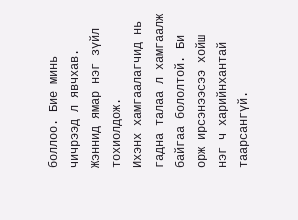боллоо. Бие минь чичрээд л явчхав. Жэннид ямар нэг зүйл тохиолдож.
Ихэнх хамгаалагчид нь гадна талаа л хамгаалж байгаа бололтой. Би орж ирсэнээсээ хойш нэг ч харийнхантай таарсангүй.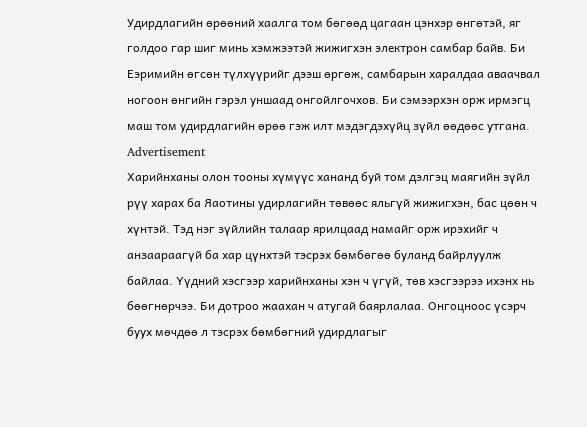Удирдлагийн өрөөний хаалга том бөгөөд цагаан цэнхэр өнгөтэй, яг голдоо гар шиг минь хэмжээтэй жижигхэн электрон самбар байв. Би Еэримийн өгсөн түлхүүрийг дээш өргөж, самбарын харалдаа аваачвал ногоон өнгийн гэрэл уншаад онгойлгочхов. Би сэмээрхэн орж ирмэгц маш том удирдлагийн өрөө гэж илт мэдэгдэхүйц зүйл өөдөөс утгана.
Advertisement
Харийнханы олон тооны хүмүүс хананд буй том дэлгэц маягийн зүйл рүү харах ба Яаотины удирлагийн төвөөс яльгүй жижигхэн, бас цөөн ч хүнтэй. Тэд нэг зүйлийн талаар ярилцаад намайг орж ирэхийг ч анзаараагүй ба хар цүнхтэй тэсрэх бөмбөгөө буланд байрлуулж байлаа. Үүдний хэсгээр харийнханы хэн ч үгүй, төв хэсгээрээ ихэнх нь бөөгнөрчээ. Би дотроо жаахан ч атугай баярлалаа. Онгоцноос үсэрч буух мөчдөө л тэсрэх бөмбөгний удирдлагыг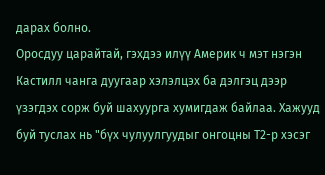дарах болно.
Оросдуу царайтай, гэхдээ илүү Америк ч мэт нэгэн Кастилл чанга дуугаар хэлэлцэх ба дэлгэц дээр үзэгдэх сорж буй шахуурга хумигдаж байлаа. Хажууд буй туслах нь "бүх чулуулгуудыг онгоцны Т2-р хэсэг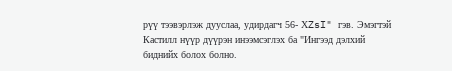рүү тээвэрлэж дууслаа, удирдагч 56- ХZsI" гэв. Эмэгтэй Кастилл нүүр дүүрэн инээмсэглэх ба "Ингээд дэлхий биднийх болох болно.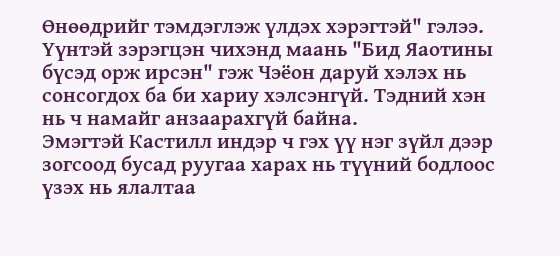Өнөөдрийг тэмдэглэж үлдэх хэрэгтэй" гэлээ. Үүнтэй зэрэгцэн чихэнд маань "Бид Яаотины бүсэд орж ирсэн" гэж Чэёон даруй хэлэх нь сонсогдох ба би хариу хэлсэнгүй. Тэдний хэн нь ч намайг анзаарахгүй байна.
Эмэгтэй Кастилл индэр ч гэх үү нэг зүйл дээр зогсоод бусад руугаа харах нь түүний бодлоос үзэх нь ялалтаа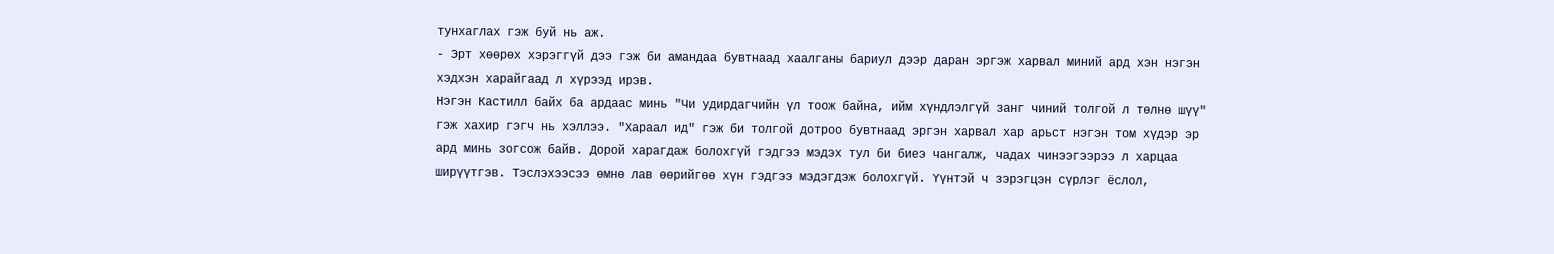тунхаглах гэж буй нь аж.
- Эрт хөөрөх хэрэггүй дээ гэж би амандаа бувтнаад хаалганы бариул дээр даран эргэж харвал миний ард хэн нэгэн хэдхэн харайгаад л хүрээд ирэв.
Нэгэн Кастилл байх ба ардаас минь "Чи удирдагчийн үл тоож байна, ийм хүндлэлгүй занг чиний толгой л төлнө шүү" гэж хахир гэгч нь хэллээ. "Хараал ид" гэж би толгой дотроо бувтнаад эргэн харвал хар арьст нэгэн том хүдэр эр ард минь зогсож байв. Дорой харагдаж болохгүй гэдгээ мэдэх тул би биеэ чангалж, чадах чинээгээрээ л харцаа ширүүтгэв. Тэслэхээсээ өмнө лав өөрийгөө хүн гэдгээ мэдэгдэж болохгүй. Үүнтэй ч зэрэгцэн сүрлэг ёслол,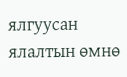ялгуусан ялалтын өмнө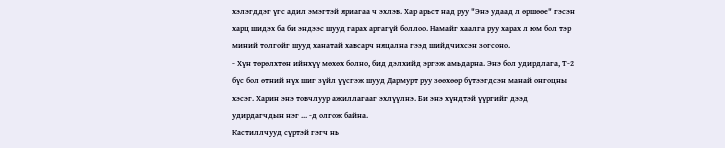хэлэгддэг үгс адил эмэгтэй яриагаа ч эхлэв. Хар арьст над руу "Энэ удаад л өршөөе" гэсэн харц шидэх ба би эндээс шууд гарах аргагүй боллоо. Намайг хаалга руу харах л юм бол тэр миний толгойг шууд ханатай хавсарч няцална гээд шийдчихсэн зогсоно.
- Хүн төрөлхтөн ийнхүү мөхөх болно, бид дэлхийд эргэж амьдарна. Энэ бол удирдлага, Т-2 бүс бол өтний нүх шиг зүйл үүсгэж шууд Дармурт руу зөөхөөр бүтээгдсэн манай онгоцны хэсэг. Харин энэ товчлуур ажиллагааг эхлүүлнэ. Би энэ хүндтэй үүргийг дээд удирдагчдын нэг ... -д олгож байна.
Кастиллчууд сүртэй гэгч нь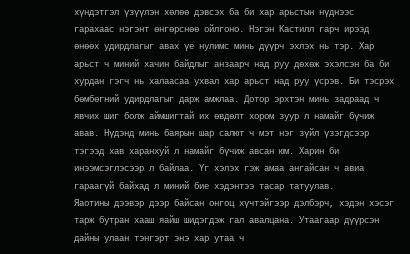хүндэтгэл үзүүлэн хөлөө дэвсэх ба би хар арьстын нүднээс гарахаас нэгэнт өнгөрснөө ойлгоно. Нэгэн Кастилл гарч ирээд өнөөх удирдлагыг авах үе нулимс минь дүүрч эхлэх нь тэр. Хар арьст ч миний хачин байдлыг анзаарч над руу дөхөж эхэлсэн ба би хурдан гэгч нь халаасаа ухвал хар арьст над руу үсрэв. Би тэсрэх бөмбөгний удирдлагыг дарж амжлаа. Дотор эрхтэн минь задраад ч явчих шиг болж аймшигтай их өвдөлт хором зуур л намайг бүчиж авав. Нүдэнд минь баярын шар салют ч мэт нэг зүйл үзэгдсээр тэгээд хав харанхуй л намайг бүчиж авсан юм. Харин би инээмсэглэсээр л байлаа. Үг хэлэх гэж амаа ангайсан ч авиа гараагүй байхад л миний бие хэдэнтээ тасар татуулав.
Яаотины дээвэр дээр байсан онгоц хүчтэйгээр дэлбэрч, хэдэн хэсэг тарж бутран хааш яайш шидэгдэж гал авалцана. Утаагаар дүүрсэн дайны улаан тэнгэрт энэ хар утаа ч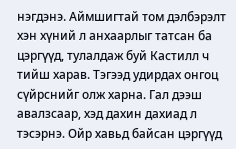нэгдэнэ. Аймшигтай том дэлбэрэлт хэн хүний л анхаарлыг татсан ба цэргүүд, тулалдаж буй Кастилл ч тийш харав. Тэгээд удирдах онгоц сүйрснийг олж харна. Гал дээш авалзсаар, хэд дахин дахиад л тэсэрнэ. Ойр хавьд байсан цэргүүд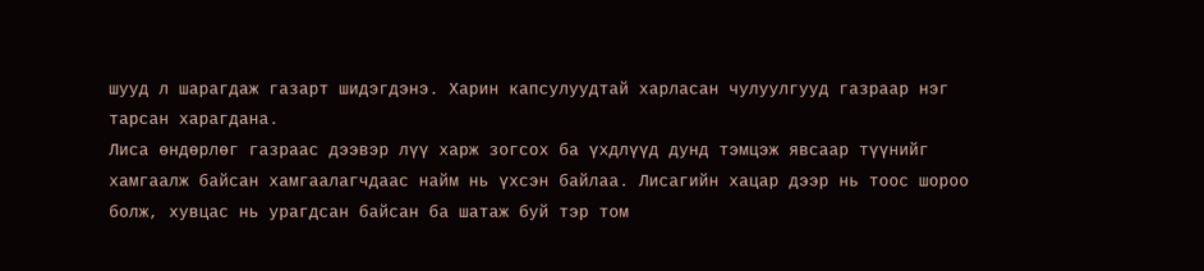шууд л шарагдаж газарт шидэгдэнэ. Харин капсулуудтай харласан чулуулгууд газраар нэг тарсан харагдана.
Лиса өндөрлөг газраас дээвэр лүү харж зогсох ба үхдлүүд дунд тэмцэж явсаар түүнийг хамгаалж байсан хамгаалагчдаас найм нь үхсэн байлаа. Лисагийн хацар дээр нь тоос шороо болж, хувцас нь урагдсан байсан ба шатаж буй тэр том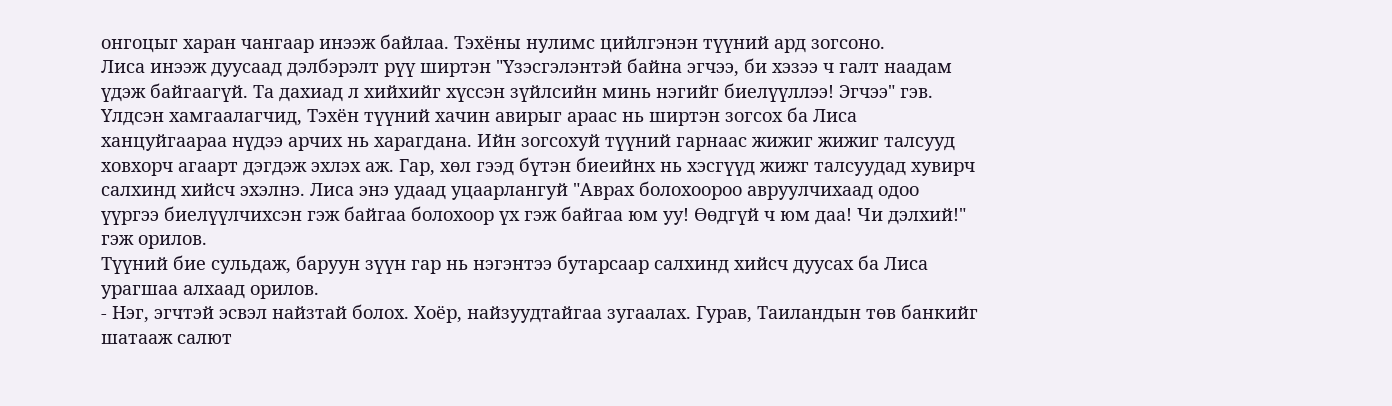онгоцыг харан чангаар инээж байлаа. Тэхёны нулимс цийлгэнэн түүний ард зогсоно.
Лиса инээж дуусаад дэлбэрэлт рүү ширтэн "Үзэсгэлэнтэй байна эгчээ, би хэзээ ч галт наадам үдэж байгаагүй. Та дахиад л хийхийг хүссэн зүйлсийн минь нэгийг биелүүллээ! Эгчээ" гэв.
Үлдсэн хамгаалагчид, Тэхён түүний хачин авирыг араас нь ширтэн зогсох ба Лиса ханцуйгаараа нүдээ арчих нь харагдана. Ийн зогсохуй түүний гарнаас жижиг жижиг талсууд ховхорч агаарт дэгдэж эхлэх аж. Гар, хөл гээд бүтэн биеийнх нь хэсгүүд жижг талсуудад хувирч салхинд хийсч эхэлнэ. Лиса энэ удаад уцаарлангуй "Аврах болохоороо авруулчихаад одоо үүргээ биелүүлчихсэн гэж байгаа болохоор үх гэж байгаа юм уу! Өөдгүй ч юм даа! Чи дэлхий!" гэж орилов.
Түүний бие сульдаж, баруун зүүн гар нь нэгэнтээ бутарсаар салхинд хийсч дуусах ба Лиса урагшаа алхаад орилов.
- Нэг, эгчтэй эсвэл найзтай болох. Хоёр, найзуудтайгаа зугаалах. Гурав, Таиландын төв банкийг шатааж салют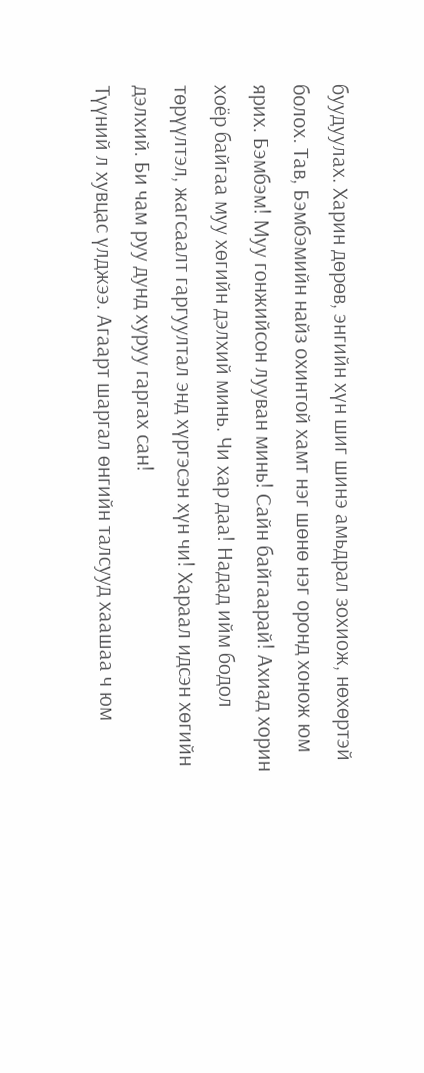буудуулах. Харин дөрөв, энгийн хүн шиг шинэ амьдрал зохиож, нөхөртэй болох. Тав, Бэмбэмийн найз охинтой хамт нэг шөнө нэг оронд хонож юм ярих. Бэмбэм! Муу гонжийсон лууван минь! Сайн байгаарай! Ахиад хорин хоёр байгаа муу хөгийн дэлхий минь. Чи хар даа! Надад ийм бодол төрүүлтэл, жагсаалт гаргуултал энд хүргэсэн хүн чи! Хараал идсэн хөгийн дэлхий. Би чам руу дунд хуруу гаргах сан!
Түүний л хувцас үлджээ. Агаарт шаргал өнгийн талсууд хаашаа ч юм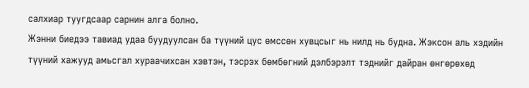салхиар туугдсаар сарнин алга болно.
Жэнни биедээ тавиад удаа буудуулсан ба түүний цус өмссөн хувцсыг нь нилд нь будна. Жэксон аль хэдийн түүний хажууд амьсгал хураачихсан хэвтэн, тэсрэх бөмбөгний дэлбэрэлт тэднийг дайран өнгөрөхөд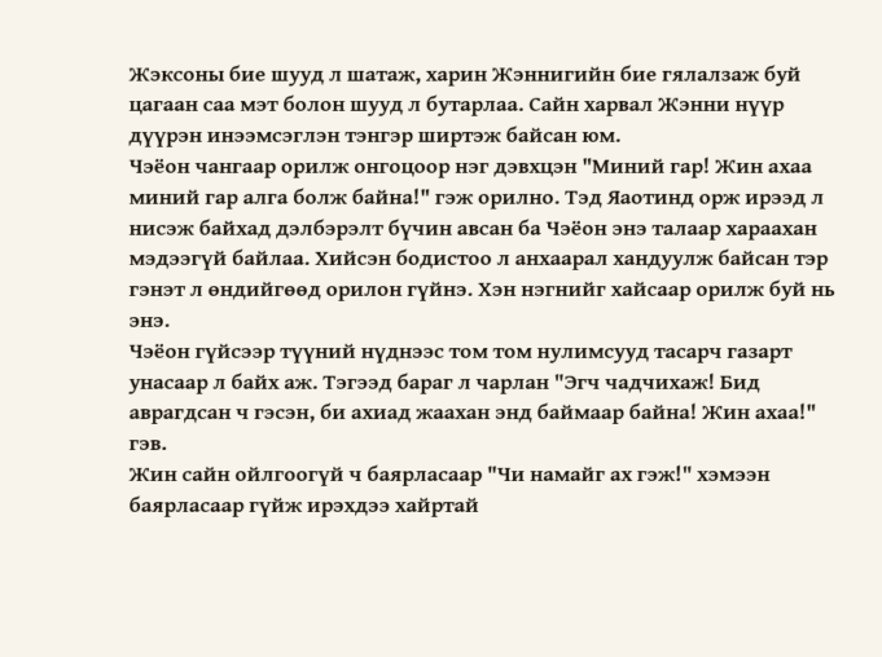Жэксоны бие шууд л шатаж, харин Жэннигийн бие гялалзаж буй цагаан саа мэт болон шууд л бутарлаа. Сайн харвал Жэнни нүүр дүүрэн инээмсэглэн тэнгэр ширтэж байсан юм.
Чэёон чангаар орилж онгоцоор нэг дэвхцэн "Миний гар! Жин ахаа миний гар алга болж байна!" гэж орилно. Тэд Яаотинд орж ирээд л нисэж байхад дэлбэрэлт бүчин авсан ба Чэёон энэ талаар хараахан мэдээгүй байлаа. Хийсэн бодистоо л анхаарал хандуулж байсан тэр гэнэт л өндийгөөд орилон гүйнэ. Хэн нэгнийг хайсаар орилж буй нь энэ.
Чэёон гүйсээр түүний нүднээс том том нулимсууд тасарч газарт унасаар л байх аж. Тэгээд бараг л чарлан "Эгч чадчихаж! Бид аврагдсан ч гэсэн, би ахиад жаахан энд баймаар байна! Жин ахаа!" гэв.
Жин сайн ойлгоогүй ч баярласаар "Чи намайг ах гэж!" хэмээн баярласаар гүйж ирэхдээ хайртай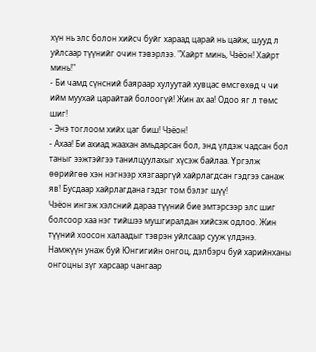хүн нь элс болон хийсч буйг хараад царай нь цайж, шууд л уйлсаар түүнийг очин тэвэрлээ. "Хайрт минь, Чэёон! Хайрт минь!"
- Би чамд сүнсний баяраар хулуутай хувцас өмсгөхөд ч чи ийм муухай царайтай болоогүй! Жин ах аа! Одоо яг л төмс шиг!
- Энэ тоглоом хийх цаг биш! Чэёон!
- Ахаа! Би ахиад жаахан амьдарсан бол, энд үлдэж чадсан бол таныг ээжтэйгээ танилцуулахыг хүсэж байлаа. Үргэлж өөрийгөө хэн нэгнээр хязгааргүй хайрлагдсан гэдгээ санаж яв! Бусдаар хайрлагдана гэдэг том бэлэг шүү!
Чэёон ингэж хэлсний дараа түүний бие эмтэрсээр элс шиг болсоор хаа нэг тийшээ мушгиралдан хийсэж одлоо. Жин түүний хоосон халаадыг тэврэн уйлсаар сууж үлдэнэ.
Намжүүн унаж буй Юнгигийн онгоц, дэлбэрч буй харийнханы онгоцны зүг харсаар чангаар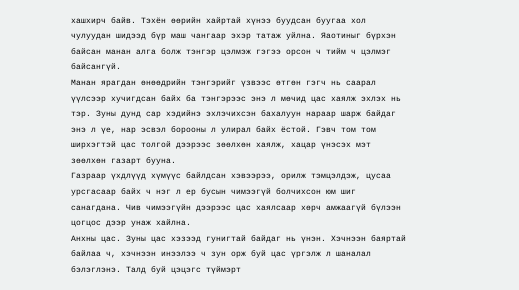хашхирч байв. Тэхён өөрийн хайртай хүнээ буудсан буугаа хол чулуудан шидээд бүр маш чангаар эхэр татаж уйлна. Яаотиныг бүрхэн байсан манан алга болж тэнгэр цэлмэж гэгээ орсон ч тийм ч цэлмэг байсангүй.
Манан ярагдан өнөөдрийн тэнгэрийг үзвээс өтгөн гэгч нь саарал үүлсээр хучигдсан байх ба тэнгэрээс энэ л мөчид цас хаялж эхлэх нь тэр. Зуны дунд сар хэдийнэ эхлэчихсэн бахалуун нараар шарж байдаг энэ л үе, нар эсвэл борооны л улирал байх ёстой. Гэвч том том ширхэгтэй цас толгой дээрээс зөөлхөн хаялж, хацар үнэсэх мэт зөөлхөн газарт бууна.
Газраар үхдлүүд хүмүүс байлдсан хэвээрээ, орилж тэмцэлдэж, цусаа урсгасаар байх ч нэг л ер бусын чимээгүй болчихсон юм шиг санагдана. Чив чимээгүйн дээрээс цас хаялсаар хөрч амжаагүй бүлээн цогцос дээр унаж хайлна.
Анхны цас. Зуны цас хэзээд гунигтай байдаг нь үнэн. Хэчнээн баяртай байлаа ч, хэчнээн инээлээ ч зун орж буй цас үргэлж л шаналал бэлэглэнэ. Талд буй цэцэгс түймэрт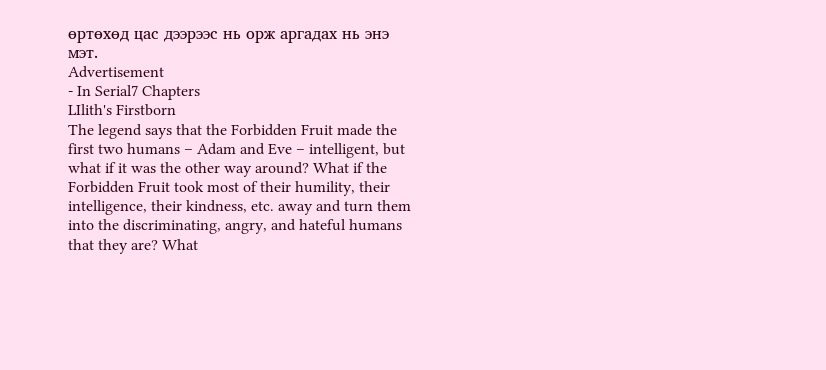өртөхөд цас дээрээс нь орж аргадах нь энэ мэт.
Advertisement
- In Serial7 Chapters
LIlith's Firstborn
The legend says that the Forbidden Fruit made the first two humans – Adam and Eve – intelligent, but what if it was the other way around? What if the Forbidden Fruit took most of their humility, their intelligence, their kindness, etc. away and turn them into the discriminating, angry, and hateful humans that they are? What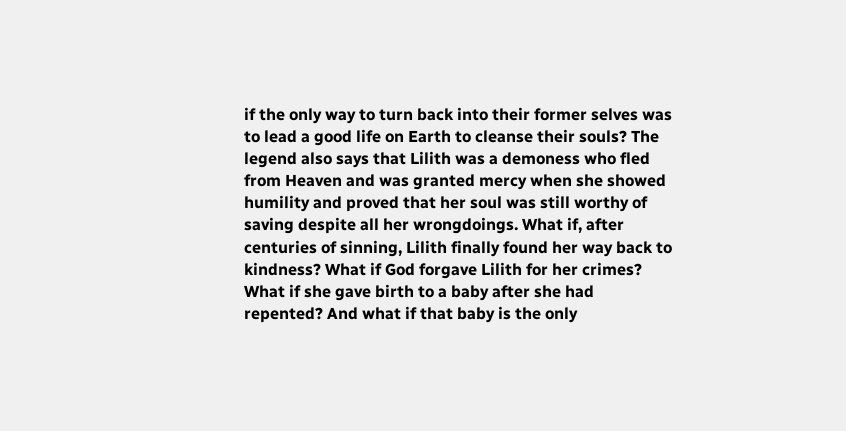if the only way to turn back into their former selves was to lead a good life on Earth to cleanse their souls? The legend also says that Lilith was a demoness who fled from Heaven and was granted mercy when she showed humility and proved that her soul was still worthy of saving despite all her wrongdoings. What if, after centuries of sinning, Lilith finally found her way back to kindness? What if God forgave Lilith for her crimes? What if she gave birth to a baby after she had repented? And what if that baby is the only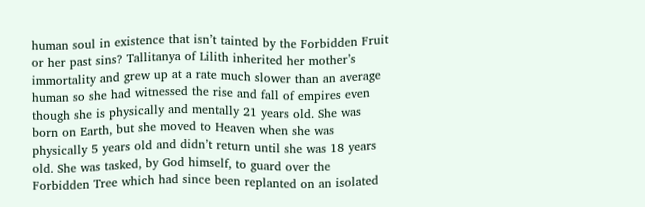human soul in existence that isn’t tainted by the Forbidden Fruit or her past sins? Tallitanya of Lilith inherited her mother’s immortality and grew up at a rate much slower than an average human so she had witnessed the rise and fall of empires even though she is physically and mentally 21 years old. She was born on Earth, but she moved to Heaven when she was physically 5 years old and didn’t return until she was 18 years old. She was tasked, by God himself, to guard over the Forbidden Tree which had since been replanted on an isolated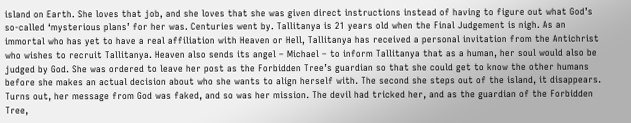island on Earth. She loves that job, and she loves that she was given direct instructions instead of having to figure out what God’s so-called ‘mysterious plans’ for her was. Centuries went by. Tallitanya is 21 years old when the Final Judgement is nigh. As an immortal who has yet to have a real affiliation with Heaven or Hell, Tallitanya has received a personal invitation from the Antichrist who wishes to recruit Tallitanya. Heaven also sends its angel – Michael – to inform Tallitanya that as a human, her soul would also be judged by God. She was ordered to leave her post as the Forbidden Tree’s guardian so that she could get to know the other humans before she makes an actual decision about who she wants to align herself with. The second she steps out of the island, it disappears. Turns out, her message from God was faked, and so was her mission. The devil had tricked her, and as the guardian of the Forbidden Tree,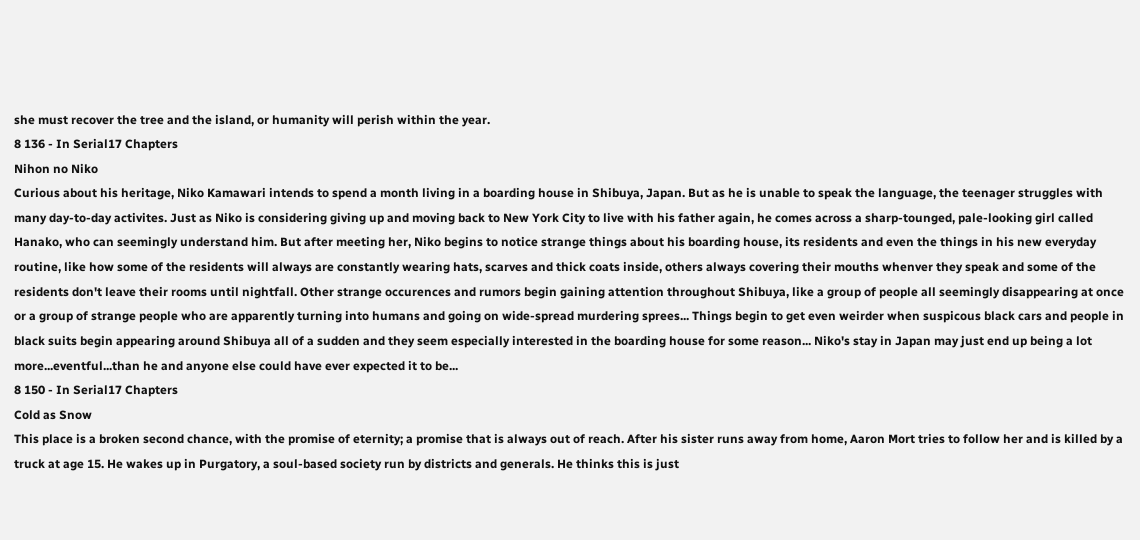she must recover the tree and the island, or humanity will perish within the year.
8 136 - In Serial17 Chapters
Nihon no Niko
Curious about his heritage, Niko Kamawari intends to spend a month living in a boarding house in Shibuya, Japan. But as he is unable to speak the language, the teenager struggles with many day-to-day activites. Just as Niko is considering giving up and moving back to New York City to live with his father again, he comes across a sharp-tounged, pale-looking girl called Hanako, who can seemingly understand him. But after meeting her, Niko begins to notice strange things about his boarding house, its residents and even the things in his new everyday routine, like how some of the residents will always are constantly wearing hats, scarves and thick coats inside, others always covering their mouths whenver they speak and some of the residents don't leave their rooms until nightfall. Other strange occurences and rumors begin gaining attention throughout Shibuya, like a group of people all seemingly disappearing at once or a group of strange people who are apparently turning into humans and going on wide-spread murdering sprees... Things begin to get even weirder when suspicous black cars and people in black suits begin appearing around Shibuya all of a sudden and they seem especially interested in the boarding house for some reason... Niko's stay in Japan may just end up being a lot more...eventful...than he and anyone else could have ever expected it to be...
8 150 - In Serial17 Chapters
Cold as Snow
This place is a broken second chance, with the promise of eternity; a promise that is always out of reach. After his sister runs away from home, Aaron Mort tries to follow her and is killed by a truck at age 15. He wakes up in Purgatory, a soul-based society run by districts and generals. He thinks this is just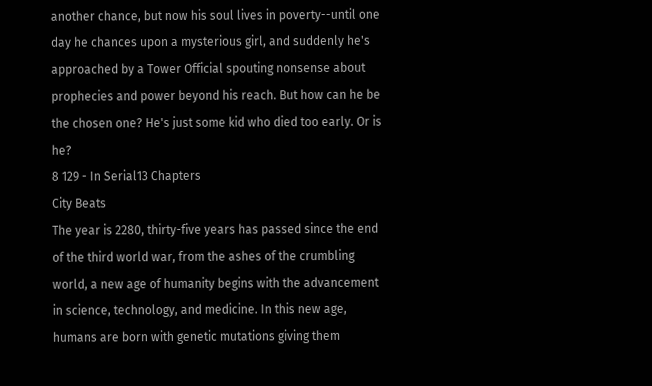another chance, but now his soul lives in poverty--until one day he chances upon a mysterious girl, and suddenly he's approached by a Tower Official spouting nonsense about prophecies and power beyond his reach. But how can he be the chosen one? He's just some kid who died too early. Or is he?
8 129 - In Serial13 Chapters
City Beats
The year is 2280, thirty-five years has passed since the end of the third world war, from the ashes of the crumbling world, a new age of humanity begins with the advancement in science, technology, and medicine. In this new age, humans are born with genetic mutations giving them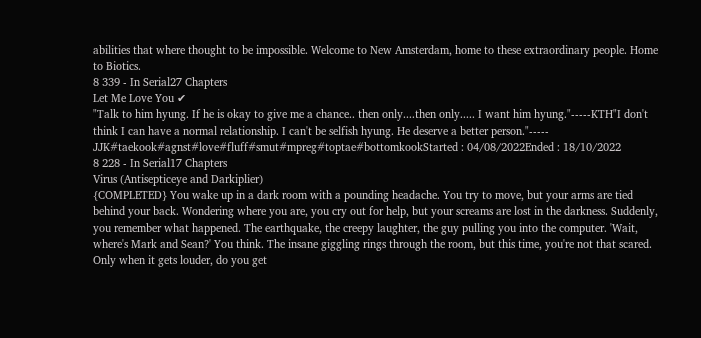abilities that where thought to be impossible. Welcome to New Amsterdam, home to these extraordinary people. Home to Biotics.
8 339 - In Serial27 Chapters
Let Me Love You ✔
"Talk to him hyung. If he is okay to give me a chance.. then only....then only..... I want him hyung."-----KTH"I don't think I can have a normal relationship. I can't be selfish hyung. He deserve a better person."----- JJK#taekook#agnst#love#fluff#smut#mpreg#toptae#bottomkookStarted : 04/08/2022Ended : 18/10/2022
8 228 - In Serial17 Chapters
Virus (Antisepticeye and Darkiplier)
{COMPLETED} You wake up in a dark room with a pounding headache. You try to move, but your arms are tied behind your back. Wondering where you are, you cry out for help, but your screams are lost in the darkness. Suddenly, you remember what happened. The earthquake, the creepy laughter, the guy pulling you into the computer. 'Wait, where's Mark and Sean?' You think. The insane giggling rings through the room, but this time, you're not that scared. Only when it gets louder, do you get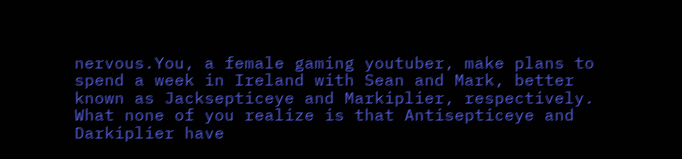nervous.You, a female gaming youtuber, make plans to spend a week in Ireland with Sean and Mark, better known as Jacksepticeye and Markiplier, respectively. What none of you realize is that Antisepticeye and Darkiplier have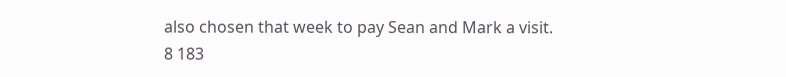also chosen that week to pay Sean and Mark a visit.
8 183